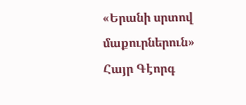«Երանի սրտով մաքուրներուն» Հայր Գէորգ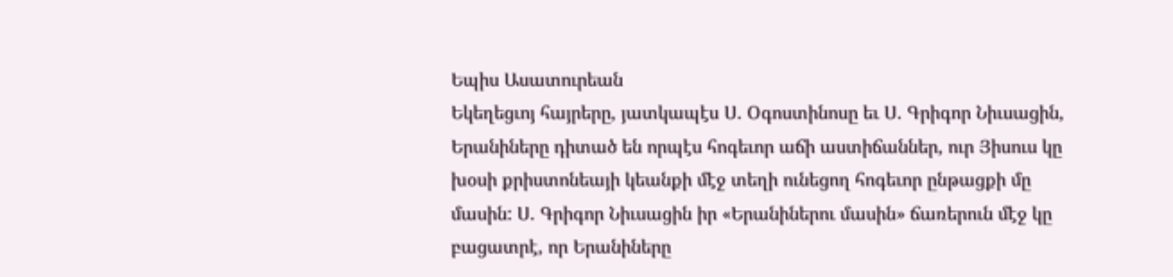Եպիս Ասատուրեան
Եկեղեցւոյ հայրերը, յատկապէս Ս. Օգոստինոսը եւ Ս. Գրիգոր Նիւսացին, Երանիները դիտած են որպէս հոգեւոր աճի աստիճաններ, ուր Յիսուս կը խօսի քրիստոնեայի կեանքի մէջ տեղի ունեցող հոգեւոր ընթացքի մը մասին: Ս. Գրիգոր Նիւսացին իր «Երանիներու մասին» ճառերուն մէջ կը բացատրէ, որ Երանիները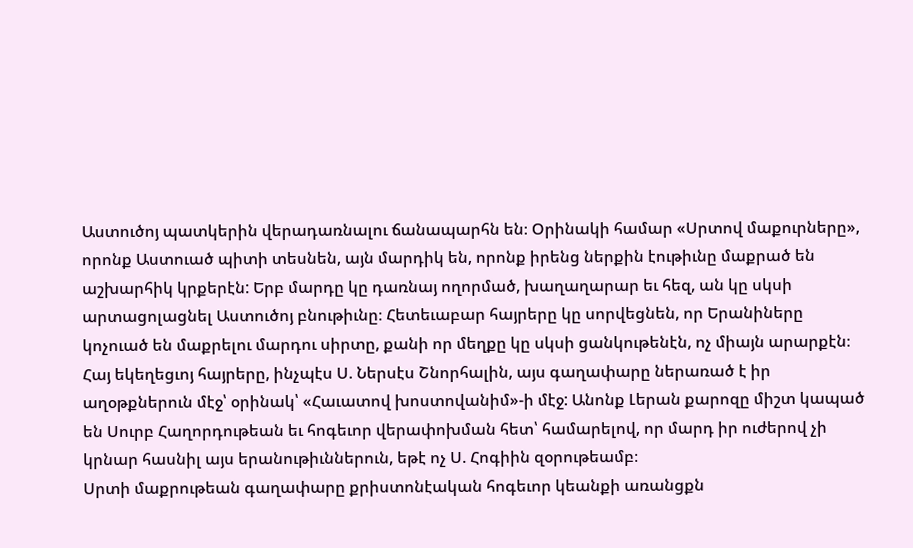Աստուծոյ պատկերին վերադառնալու ճանապարհն են։ Օրինակի համար «Սրտով մաքուրները», որոնք Աստուած պիտի տեսնեն, այն մարդիկ են, որոնք իրենց ներքին էութիւնը մաքրած են աշխարհիկ կրքերէն: Երբ մարդը կը դառնայ ողորմած, խաղաղարար եւ հեզ, ան կը սկսի արտացոլացնել Աստուծոյ բնութիւնը։ Հետեւաբար հայրերը կը սորվեցնեն, որ Երանիները կոչուած են մաքրելու մարդու սիրտը, քանի որ մեղքը կը սկսի ցանկութենէն, ոչ միայն արարքէն։
Հայ եկեղեցւոյ հայրերը, ինչպէս Ս. Ներսէս Շնորհալին, այս գաղափարը ներառած է իր աղօթքներուն մէջ՝ օրինակ՝ «Հաւատով խոստովանիմ»-ի մէջ: Անոնք Լերան քարոզը միշտ կապած են Սուրբ Հաղորդութեան եւ հոգեւոր վերափոխման հետ՝ համարելով, որ մարդ իր ուժերով չի կրնար հասնիլ այս երանութիւններուն, եթէ ոչ Ս. Հոգիին զօրութեամբ։
Սրտի մաքրութեան գաղափարը քրիստոնէական հոգեւոր կեանքի առանցքն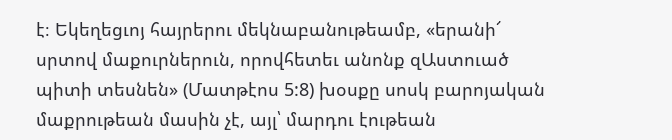է։ Եկեղեցւոյ հայրերու մեկնաբանութեամբ, «երանի՜ սրտով մաքուրներուն, որովհետեւ անոնք զԱստուած պիտի տեսնեն» (Մատթէոս 5:8) խօսքը սոսկ բարոյական մաքրութեան մասին չէ, այլ՝ մարդու էութեան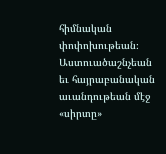հիմնական փոփոխութեան։ Աստուածաշնչեան եւ հայրաբանական աւանդութեան մէջ «սիրտը»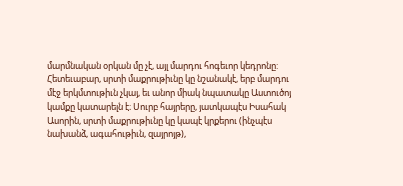մարմնական օրկան մը չէ, այլ մարդու հոգեւոր կեդրոնը: Հետեւաբար, սրտի մաքրութիւնը կը նշանակէ, երբ մարդու մէջ երկմտութիւն չկայ, եւ անոր միակ նպատակը Աստուծոյ կամքը կատարելն է։ Սուրբ հայրերը, յատկապէս Իսահակ Ասորին, սրտի մաքրութիւնը կը կապէ կրքերու (ինչպէս նախանձ, ագահութիւն, զայրոյթ),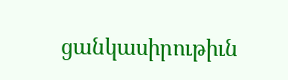ցանկասիրութիւն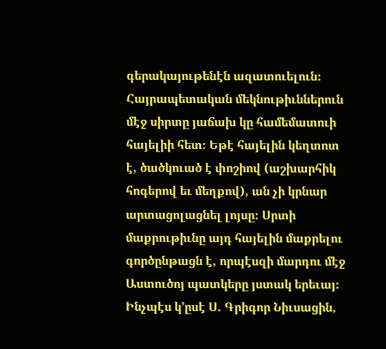գերակայութենէն ազատուելուն։
Հայրապետական մեկնութիւններուն մէջ սիրտը յաճախ կը համեմատուի հայելիի հետ։ Եթէ հայելին կեղտոտ է, ծածկուած է փոշիով (աշխարհիկ հոգերով եւ մեղքով), ան չի կրնար արտացոլացնել լոյսը։ Սրտի մաքրութիւնը այդ հայելին մաքրելու գործընթացն է, որպէսզի մարդու մէջ Աստուծոյ պատկերը յստակ երեւայ։ Ինչպէս կ’ըսէ Ս. Գրիգոր Նիւսացին,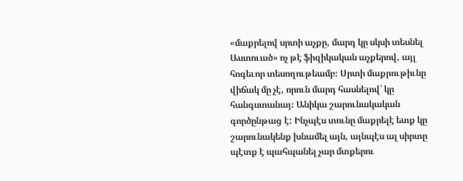«մաքրելով սրտի աչքը, մարդ կը սկսի տեսնել Աստուած» ոչ թէ ֆիզիկական աչքերով, այլ հոգեւոր տեսողութեամբ։ Սրտի մաքրութիւնը վիճակ մը չէ, որուն մարդ հասնելով՝ կը հանգստանայ։ Անիկա շարունակական գործընթաց է: Ինչպէս տունը մաքրելէ ետք կը շարունակենք խնամել այն, այնպէս ալ սիրտը պէտք է պահպանել չար մտքերու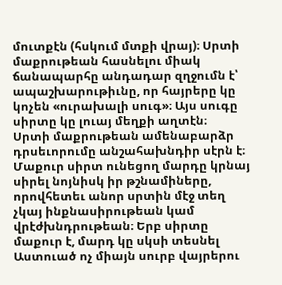մուտքէն (հսկում մտքի վրայ)։ Սրտի մաքրութեան հասնելու միակ ճանապարհը անդադար զղջումն է՝ ապաշխարութիւնը, որ հայրերը կը կոչեն «ուրախալի սուգ»։ Այս սուգը սիրտը կը լուայ մեղքի աղտէն։
Սրտի մաքրութեան ամենաբարձր դրսեւորումը անշահախնդիր սէրն է։ Մաքուր սիրտ ունեցող մարդը կրնայ սիրել նոյնիսկ իր թշնամիները, որովհետեւ անոր սրտին մէջ տեղ չկայ ինքնասիրութեան կամ վրէժխնդրութեան։ Երբ սիրտը մաքուր է, մարդ կը սկսի տեսնել Աստուած ոչ միայն սուրբ վայրերու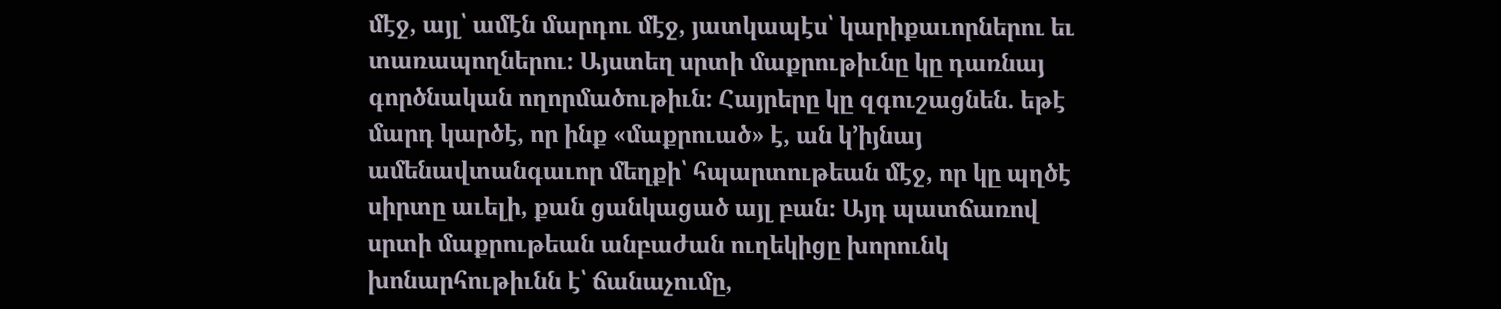մէջ, այլ՝ ամէն մարդու մէջ, յատկապէս՝ կարիքաւորներու եւ տառապողներու։ Այստեղ սրտի մաքրութիւնը կը դառնայ գործնական ողորմածութիւն։ Հայրերը կը զգուշացնեն. եթէ մարդ կարծէ, որ ինք «մաքրուած» է, ան կ’իյնայ ամենավտանգաւոր մեղքի՝ հպարտութեան մէջ, որ կը պղծէ սիրտը աւելի, քան ցանկացած այլ բան։ Այդ պատճառով սրտի մաքրութեան անբաժան ուղեկիցը խորունկ խոնարհութիւնն է՝ ճանաչումը,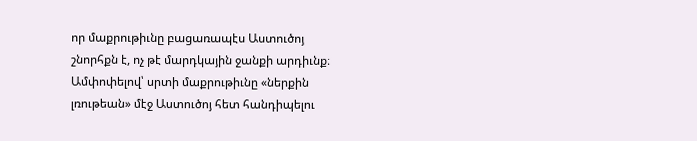որ մաքրութիւնը բացառապէս Աստուծոյ շնորհքն է, ոչ թէ մարդկային ջանքի արդիւնք։
Ամփոփելով՝ սրտի մաքրութիւնը «ներքին լռութեան» մէջ Աստուծոյ հետ հանդիպելու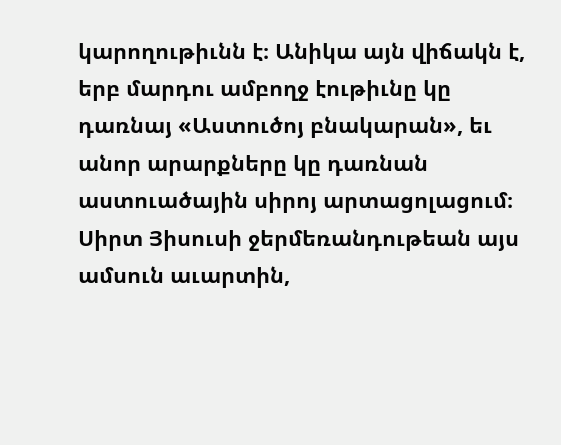կարողութիւնն է։ Անիկա այն վիճակն է, երբ մարդու ամբողջ էութիւնը կը դառնայ «Աստուծոյ բնակարան», եւ անոր արարքները կը դառնան աստուածային սիրոյ արտացոլացում։
Սիրտ Յիսուսի ջերմեռանդութեան այս ամսուն աւարտին,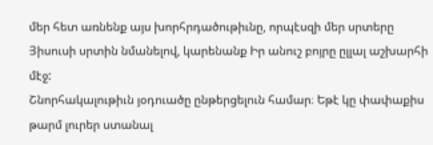մեր հետ առնենք այս խորհրդածութիւնը, որպէսզի մեր սրտերը Յիսուսի սրտին նմանելով, կարենանք Իր անուշ բոյրը ըլլալ աշխարհի մէջ:
Շնորհակալութիւն յօդուածը ընթերցելուն համար։ Եթէ կը փափաքիս թարմ լուրեր ստանալ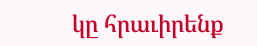կը հրաւիրենք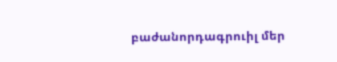բաժանորդագրուիլ մեր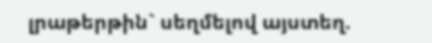լրաթերթին` սեղմելով այստեղ.